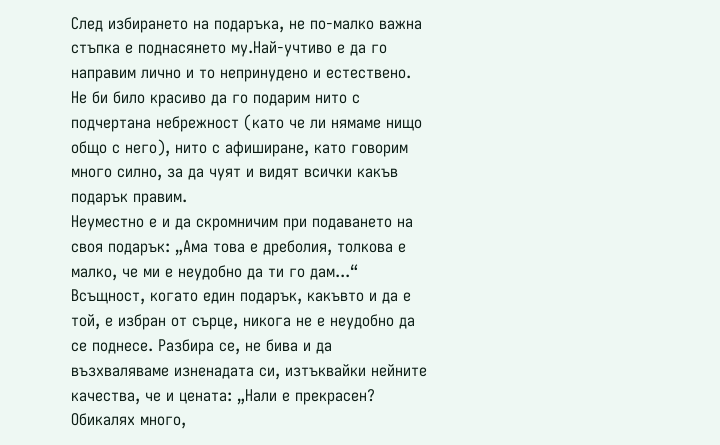След избирането на подаръка, не по-малко важна стъпка е поднасянето му.Най-учтиво е да го направим лично и то непринудено и естествено. Не би било красиво да го подарим нито с подчертана небрежност (като че ли нямаме нищо общо с него), нито с афиширане, като говорим много силно, за да чуят и видят всички какъв подарък правим.
Неуместно е и да скромничим при подаването на своя подарък: „Ама това е дреболия, толкова е малко, че ми е неудобно да ти го дам...“
Всъщност, когато един подарък, какъвто и да е той, е избран от сърце, никога не е неудобно да се поднесе. Разбира се, не бива и да възхваляваме изненадата си, изтъквайки нейните качества, че и цената: „Нали е прекрасен? Обикалях много,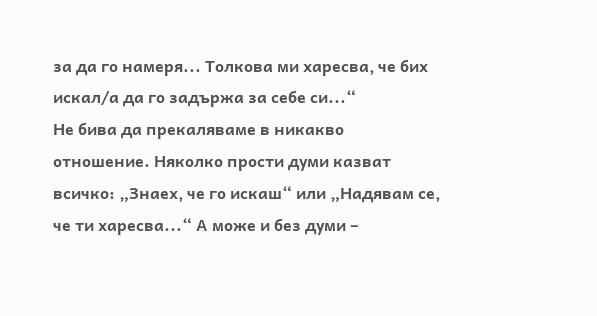за да го намеря... Толкова ми харесва, че бих искал/а да го задържа за себе си...“
Не бива да прекаляваме в никакво отношение. Няколко прости думи казват всичко: „Знаех, че го искаш“ или „Надявам се, че ти харесва...“ А може и без думи –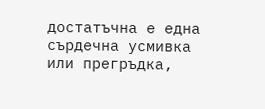достатъчна е една сърдечна усмивка или прегръдка,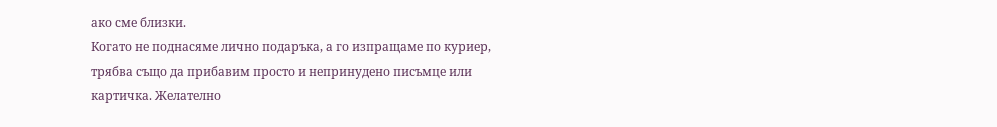ако сме близки.
Когато не поднасяме лично подаръка, а го изпращаме по куриер, трябва също да прибавим просто и непринудено писъмце или картичка. Желателно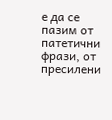е да се пазим от патетични фрази, от пресилени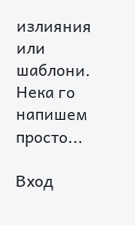излияния или шаблони. Нека го напишем просто...

Вход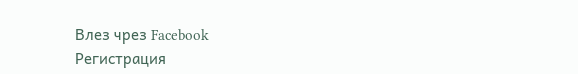Влез чрез Facebook
Регистрация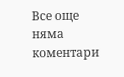Все още няма коментари